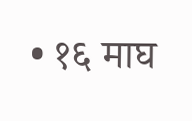• १६ माघ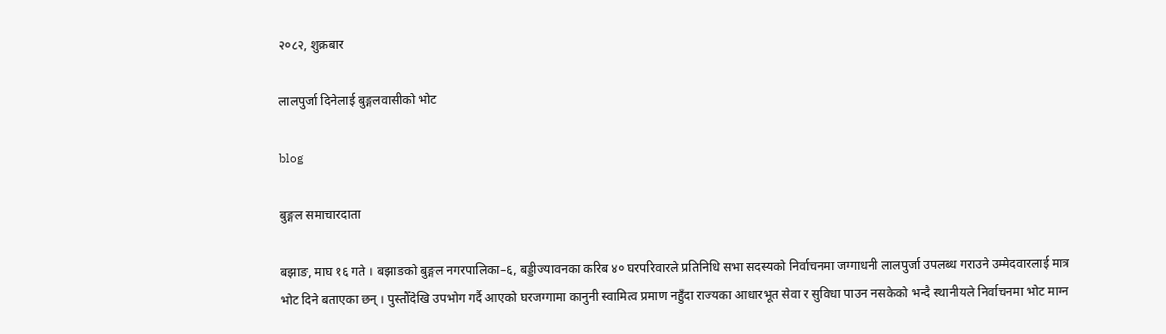२०८२, शुक्रबार

लालपुर्जा दिनेलाई बुङ्गलवासीको भोट

blog

बुङ्गल समाचारदाता

बझाङ, माघ १६ गते । बझाङको बुङ्गल नगरपालिका–६, बड्डीज्यावनका करिब ४० घरपरिवारले प्रतिनिधि सभा सदस्यको निर्वाचनमा जग्गाधनी लालपुर्जा उपलब्ध गराउने उम्मेदवारलाई मात्र भोट दिने बताएका छन् । पुस्तौँदेखि उपभोग गर्दै आएको घरजग्गामा कानुनी स्वामित्व प्रमाण नहुँदा राज्यका आधारभूत सेवा र सुविधा पाउन नसकेको भन्दै स्थानीयले निर्वाचनमा भोट माग्न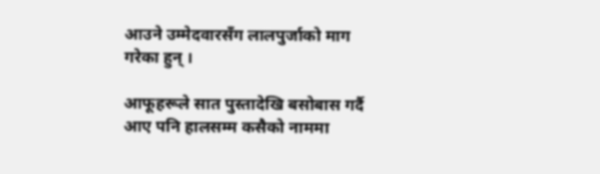आउने उम्मेदवारसँग लालपुर्जाको माग गरेका हुन् ।

आफूहरूले सात पुस्तादेखि बसोबास गर्दै आए पनि हालसम्म कसैको नाममा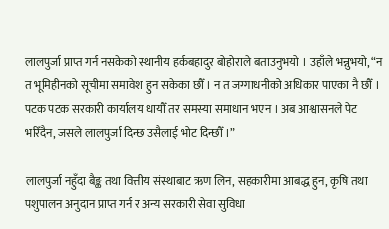लालपुर्जा प्राप्त गर्न नसकेको स्थानीय हर्कबहादुर बोहोराले बताउनुभयो । उहाँले भन्नुभयो, “न त भूमिहीनको सूचीमा समावेश हुन सकेका छौँ । न त जग्गाधनीको अधिकार पाएका नै छौँ । पटक पटक सरकारी कार्यालय धायौँ तर समस्या समाधान भएन । अब आश्वासनले पेट भरिँदैन, जसले लालपुर्जा दिन्छ उसैलाई भोट दिन्छौँ ।”

लालपुर्जा नहुँदा बैङ्क तथा वित्तीय संस्थाबाट ऋण लिन, सहकारीमा आबद्ध हुन, कृषि तथा पशुपालन अनुदान प्राप्त गर्न र अन्य सरकारी सेवा सुविधा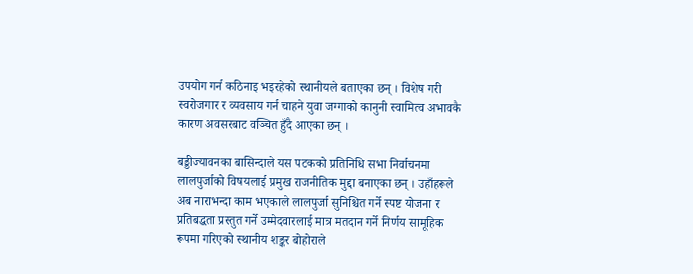उपयोग गर्न कठिनाइ भइरहेको स्थानीयले बताएका छन् । विशेष गरी स्वरोजगार र व्यवसाय गर्न चाहने युवा जग्गाको कानुनी स्वामित्व अभावकै कारण अवसरबाट वञ्चित हुँदै आएका छन् ।

बड्डीज्यावनका बासिन्दाले यस पटकको प्रतिनिधि सभा निर्वाचनमा लालपुर्जाको विषयलाई प्रमुख राजनीतिक मुद्दा बनाएका छन् । उहाँहरूले अब नाराभन्दा काम भएकाले लालपुर्जा सुनिश्चित गर्ने स्पष्ट योजना र प्रतिबद्धता प्रस्तुत गर्ने उम्मेदवारलाई मात्र मतदान गर्ने निर्णय सामूहिक रूपमा गरिएको स्थानीय शङ्कर बोहोराले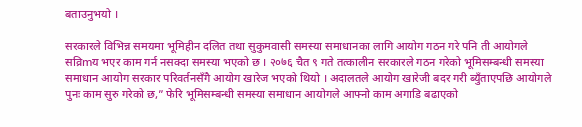बताउनुभयो ।

सरकारले विभिन्न समयमा भूमिहीन दलित तथा सुकुमवासी समस्या समाधानका लागि आयोग गठन गरे पनि ती आयोगले सव्रिmय भएर काम गर्न नसक्दा समस्या भएको छ । २०७६ चैत ९ गते तत्कालीन सरकारले गठन गरेको भूमिसम्बन्धी समस्या समाधान आयोग सरकार परिवर्तनसँगै आयोग खारेज भएको थियो । अदालतले आयोग खारेजी बदर गरी ब्युँताएपछि आयोगले पुनः काम सुरु गरेको छ,” फेरि भूमिसम्बन्धी समस्या समाधान आयोगले आफ्नो काम अगाडि बढाएको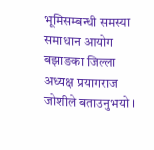भूमिसम्बन्धी समस्या समाधान आयोग बझाङका जिल्ला अध्यक्ष प्रयागराज जोशीले बताउनुभयो ।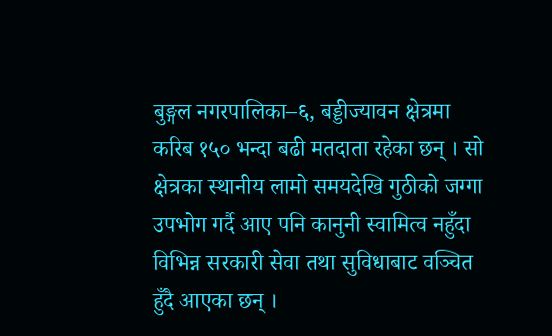बुङ्गल नगरपालिका–६, बड्डीज्यावन क्षेत्रमा करिब १५० भन्दा बढी मतदाता रहेका छन् । सो क्षेत्रका स्थानीय लामो समयदेखि गुठीको जग्गा उपभोग गर्दै आए पनि कानुनी स्वामित्व नहुँदा विभिन्न सरकारी सेवा तथा सुविधाबाट वञ्चित हुँदै आएका छन् ।